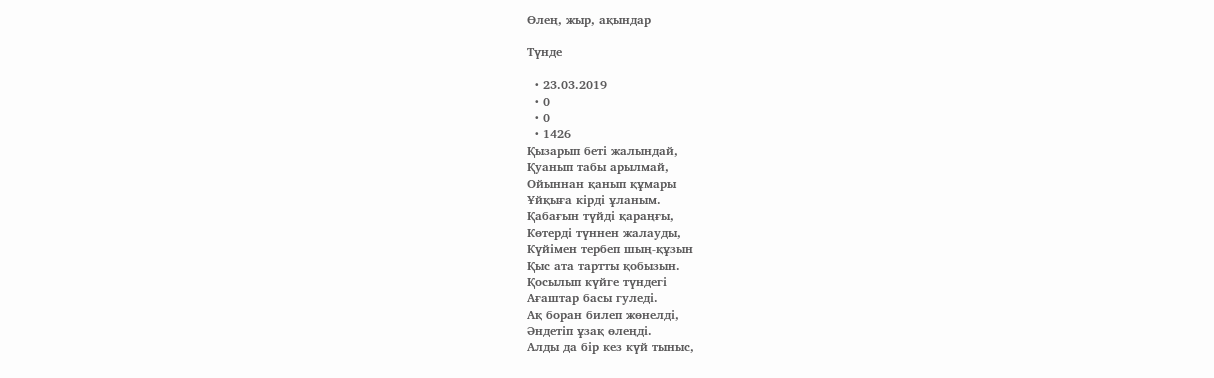Өлең, жыр, ақындар

Түнде

  • 23.03.2019
  • 0
  • 0
  • 1426
Қызарып беті жалындай,
Қуанып табы арылмай,
Ойыннан қанып құмары
Ұйқыға кірді ұланым.
Қабағын түйді қараңғы,
Көтерді түннен жалауды,
Күйімен тербеп шың-құзын
Қыс ата тартты қобызын.
Қосылып күйге түндегі
Ағаштар басы гуледі.
Ақ боран билеп жөнелді,
Әндетіп ұзақ өлеңді.
Алды да бір кез күй тыныс,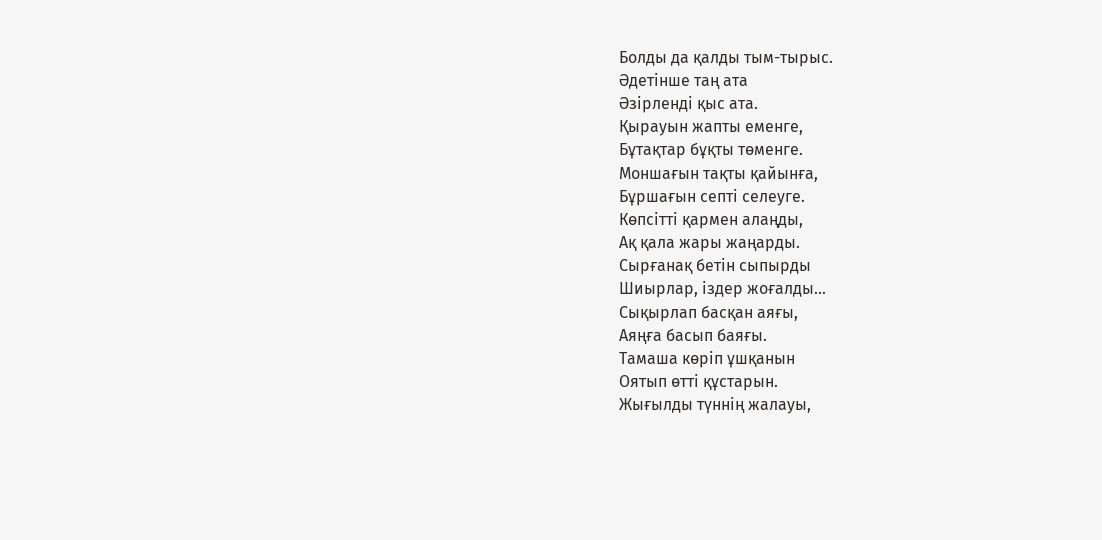Болды да қалды тым-тырыс.
Әдетінше таң ата
Әзірленді қыс ата.
Қырауын жапты еменге,
Бұтақтар бұқты төменге.
Моншағын тақты қайынға,
Бұршағын септі селеуге.
Көпсітті қармен алаңды,
Ақ қала жары жаңарды.
Сырғанақ бетін сыпырды
Шиырлар, іздер жоғалды...
Сықырлап басқан аяғы,
Аяңға басып баяғы.
Тамаша көріп ұшқанын
Оятып өтті құстарын.
Жығылды түннің жалауы,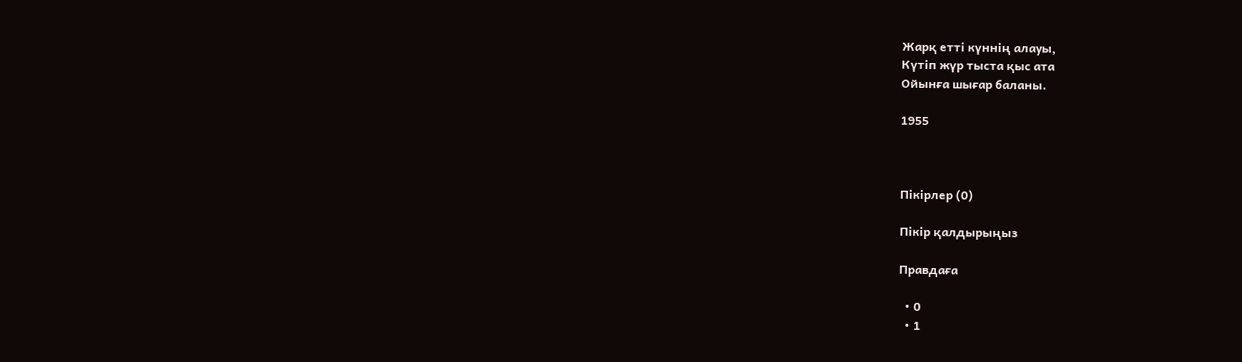Жарқ етті күннің алауы,
Күтіп жүр тыста қыс ата
Ойынға шығар баланы.

1955



Пікірлер (0)

Пікір қалдырыңыз

Правдаға

  • 0
  • 1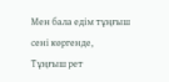Мен бала едім тұңғыш сені көргенде,
Тұңғыш рет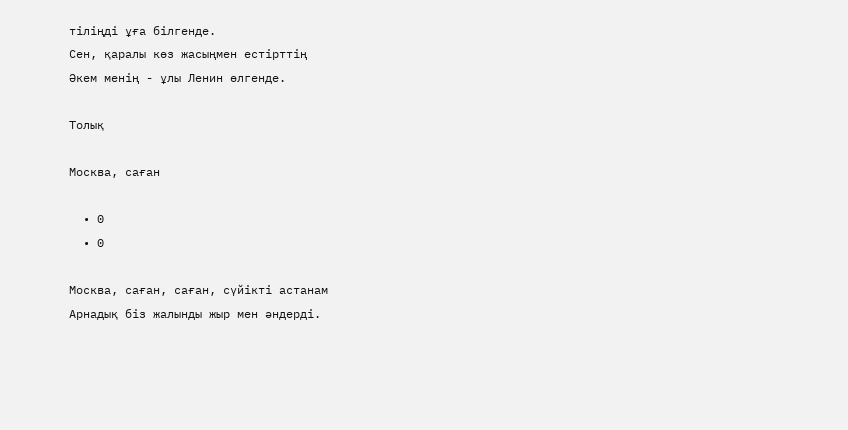тіліңді ұға білгенде.
Сен, қаралы көз жасыңмен естірттің
Әкем менің - ұлы Ленин өлгенде.

Толық

Москва, саған

  • 0
  • 0

Москва, саған, саған, сүйікті астанам
Арнадық біз жалынды жыр мен әндерді.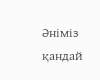Әніміз қандай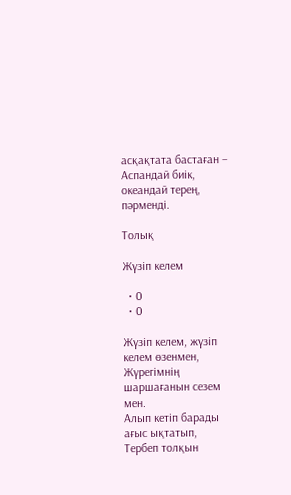асқақтата бастаған –
Аспандай биік, океандай терең, пәрменді.

Толық

Жүзіп келем

  • 0
  • 0

Жүзіп келем, жүзіп келем өзенмен,
Жүрегімнің шаршағанын сезем мен.
Алып кетіп барады ағыс ықтатып,
Тербеп толқын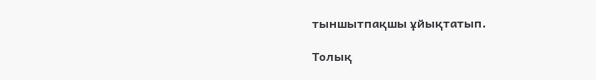тыншытпақшы ұйықтатып.

Толық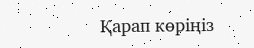Қарап көріңіз